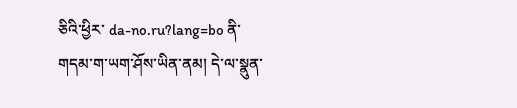ཅིའི་ཕྱིར་ da-no.ru?lang=bo ནི་གདམ་ག་ཡག་ཤོས་ཡིན་ནམ། དེ་ལ་སྣུན་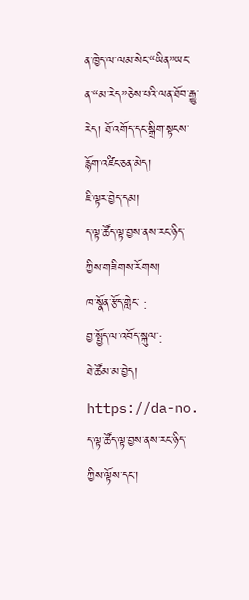ན་ཁྱེད་ལ་ལམ་སེང་“ཡིན”ཡང་ན་“མ་རེད”ཅེས་པའི་ལན་ཐོབ་རྒྱུ་རེད། ཐོ་འགོད་དང་སྒྲིག་སྟངས་རྙོག་འཛིང་ཅན་མེད།
ཇི་ལྟར་བྱེད་དམ།
ད་ལྟ་ཚོད་ལྟ་བྱས་ནས་རང་ཉིད་ཀྱིས་གཟིགས་རོགས།
ཁ་སྣོན་རྩོད་གླེང་ :
བྱ་སྤྱོད་ལ་འབོད་སྐུལ་:
ཐེ་ཚོམ་མ་བྱེད། https://da-no. ད་ལྟ་ཚོད་ལྟ་བྱས་ནས་རང་ཉིད་ཀྱིས་ལྟོས་དང་།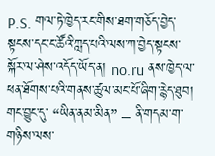P.S. གལ་ཏེ་ཁྱེད་རང་གིས་ཐག་གཅོད་བྱེད་སྟངས་དང་ང་ཚོའི་ཀླད་པའི་ལས་ཀ་བྱེད་སྟངས་སྐོར་ལ་ཤེས་འདོད་ཡོད་ན། no.ru ནས་ཁྱེད་ལ་ཕན་ཐོགས་པའི་གནས་ཚུལ་མང་པོ་ཞིག་རྙེད་ཐུབ།
གང་བྱུང་དུ་ “ཡིན་ནམ་མིན” – ནི་གདམ་ག་གཉིས་ལས་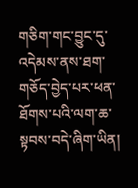གཅིག་གང་བྱུང་དུ་འདེམས་ནས་ཐག་གཅོད་བྱེད་པར་ཕན་ཐོགས་པའི་ལག་ཆ་སྟབས་བདེ་ཞིག་ཡིན།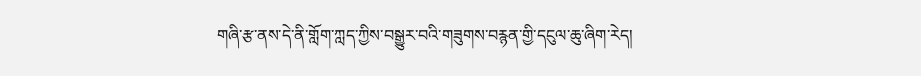གཞི་རྩ་ནས་དེ་ནི་གློག་ཀླད་ཀྱིས་བསྒྱུར་བའི་གཟུགས་བརྙན་གྱི་དངུལ་ཆུ་ཞིག་རེད།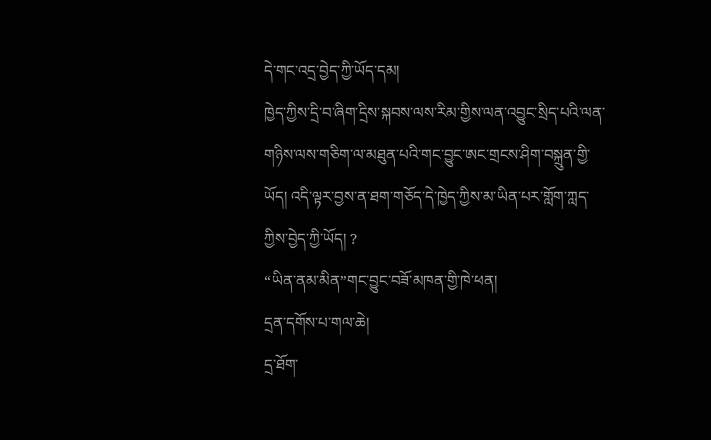དེ་གང་འདྲ་བྱེད་ཀྱི་ཡོད་དམ།
ཁྱེད་ཀྱིས་དྲི་བ་ཞིག་དྲིས་སྐབས་ལས་རིམ་གྱིས་ལན་འབྱུང་སྲིད་པའི་ལན་གཉིས་ལས་གཅིག་ལ་མཐུན་པའི་གང་བྱུང་ཨང་གྲངས་ཤིག་བསྐྲུན་གྱི་ཡོད། འདི་ལྟར་བྱས་ན་ཐག་གཅོད་དེ་ཁྱེད་ཀྱིས་མ་ཡིན་པར་གློག་ཀླད་ཀྱིས་བྱེད་ཀྱི་ཡོད། ?
“ཡིན་ནམ་མིན”གང་བྱུང་བཟོ་མཁན་གྱི་ཁེ་ཕན།
དྲན་དགོས་པ་གལ་ཆེ།
དྲ་ཐོག་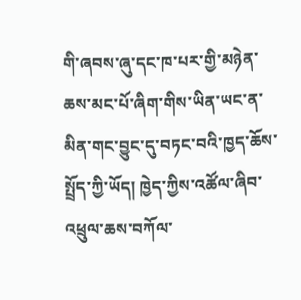གི་ཞབས་ཞུ་དང་ཁ་པར་གྱི་མཉེན་ཆས་མང་པོ་ཞིག་གིས་ཡིན་ཡང་ན་མིན་གང་བྱུང་དུ་བཏང་བའི་ཁྱད་ཆོས་སྤྲོད་ཀྱི་ཡོད། ཁྱེད་ཀྱིས་འཚོལ་ཞིབ་འཕྲུལ་ཆས་བཀོལ་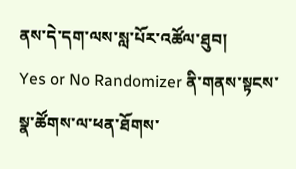ནས་དེ་དག་ལས་སླ་པོར་འཚོལ་ཐུབ།
Yes or No Randomizer ནི་གནས་སྟངས་སྣ་ཚོགས་ལ་ཕན་ཐོགས་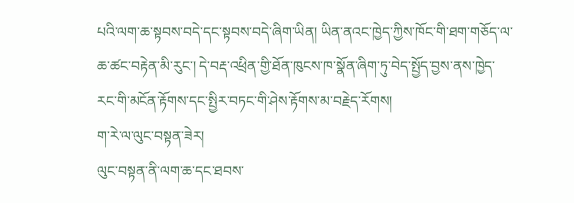པའི་ལག་ཆ་སྟབས་བདེ་དང་སྟབས་བདེ་ཞིག་ཡིན། ཡིན་ནའང་ཁྱེད་ཀྱིས་ཁོང་གི་ཐག་གཅོད་ལ་ཆ་ཚང་བརྟེན་མི་རུང་། དེ་བརྡ་འཕྲིན་གྱི་ཐོན་ཁུངས་ཁ་སྣོན་ཞིག་ཏུ་བེད་སྤྱོད་བྱས་ནས་ཁྱེད་རང་གི་མངོན་རྟོགས་དང་སྤྱིར་བཏང་གི་ཤེས་རྟོགས་མ་བརྗེད་རོགས།
ག་རེ་ལ་ལུང་བསྟན་ཟེར།
ལུང་བསྟན་ནི་ལག་ཆ་དང་ཐབས་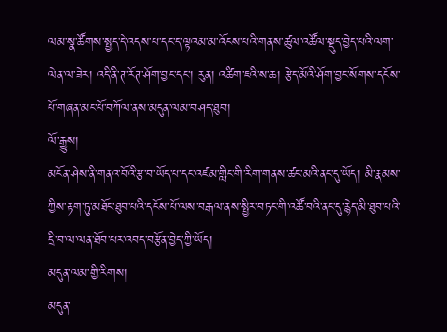ལམ་སྣ་ཚོགས་སྤྱད་དེ་འདས་པ་དང་ད་ལྟའམ་མ་འོངས་པའི་གནས་ཚུལ་འཚོལ་སྡུད་བྱེད་པའི་ལག་ལེན་ལ་ཟེར། འདི་ནི་ཊ་རོཊ་ཤོག་བྱང་དང་། རུན། འཚིག་ཇའི་ས་ཆ། རྩེད་མོའི་ཤོག་བྱང་སོགས་དངོས་པོ་གཞན་མང་པོ་བཀོལ་ནས་མདུན་ལམ་བཤད་ཐུབ།
ལོ་རྒྱུས།
མངོན་ཤེས་ནི་གནའ་བོའི་རྩ་བ་ཡོད་པ་དང་འཛམ་གླིང་གི་རིག་གནས་ཚང་མའི་ནང་དུ་ཡོད། མི་རྣམས་ཀྱིས་རྟག་ཏུ་མཐོང་ཐུབ་པའི་དངོས་པོ་ལས་བརྒལ་ནས་སྤྱིར་བཏང་གི་འཚོ་བའི་ནང་དུ་རྙེད་མི་ཐུབ་པའི་དྲི་བ་ལ་ལན་ཐོབ་པར་འབད་བརྩོན་བྱེད་ཀྱི་ཡོད།
མདུན་ལམ་གྱི་རིགས།
མདུན་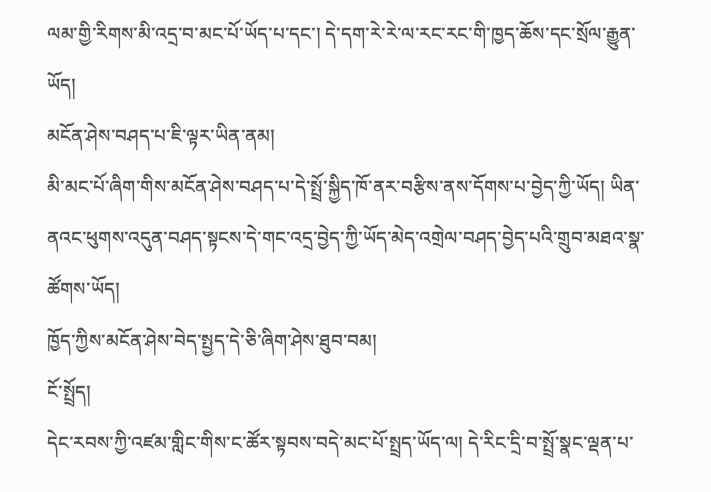ལམ་གྱི་རིགས་མི་འདྲ་བ་མང་པོ་ཡོད་པ་དང་། དེ་དག་རེ་རེ་ལ་རང་རང་གི་ཁྱད་ཆོས་དང་སྲོལ་རྒྱུན་ཡོད།
མངོན་ཤེས་བཤད་པ་ཇི་ལྟར་ཡིན་ནམ།
མི་མང་པོ་ཞིག་གིས་མངོན་ཤེས་བཤད་པ་དེ་སྤྲོ་སྐྱིད་ཁོ་ནར་བརྩིས་ནས་དོགས་པ་བྱེད་ཀྱི་ཡོད། ཡིན་ནའང་ཕུགས་འདུན་བཤད་སྟངས་དེ་གང་འདྲ་བྱེད་ཀྱི་ཡོད་མེད་འགྲེལ་བཤད་བྱེད་པའི་གྲུབ་མཐའ་སྣ་ཚོགས་ཡོད།
ཁྱོད་ཀྱིས་མངོན་ཤེས་བེད་སྤྱད་དེ་ཅི་ཞིག་ཤེས་ཐུབ་བམ།
ངོ་སྤྲོད།
དེང་རབས་ཀྱི་འཛམ་གླིང་གིས་ང་ཚོར་སྟབས་བདེ་མང་པོ་སྤྲད་ཡོད་ལ། དེ་རིང་དྲི་བ་སྤྲོ་སྣང་ལྡན་པ་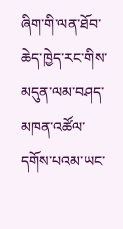ཞིག་གི་ལན་ཐོབ་ཆེད་ཁྱེད་རང་གིས་མདུན་ལམ་བཤད་མཁན་འཚོལ་དགོས་པའམ་ཡང་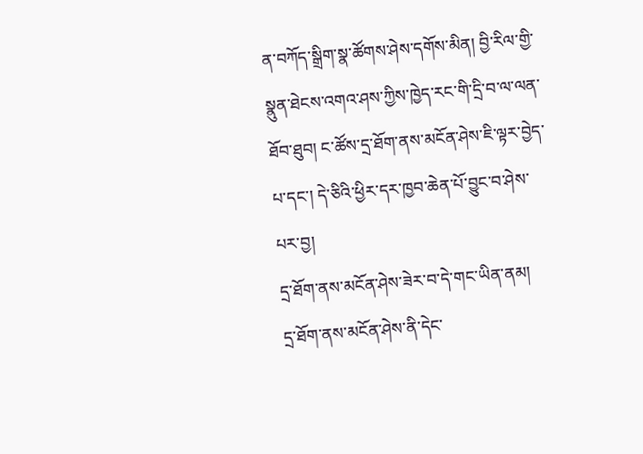ན་བཀོད་སྒྲིག་སྣ་ཚོགས་ཤེས་དགོས་མིན། བྱི་རིལ་གྱི་སྣུན་ཐེངས་འགའ་ཤས་ཀྱིས་ཁྱེད་རང་གི་དྲི་བ་ལ་ལན་ཐོབ་ཐུབ། ང་ཚོས་དྲ་ཐོག་ནས་མངོན་ཤེས་ཇི་ལྟར་བྱེད་པ་དང་། དེ་ཅིའི་ཕྱིར་དར་ཁྱབ་ཆེན་པོ་བྱུང་བ་ཤེས་པར་བྱ།
དྲ་ཐོག་ནས་མངོན་ཤེས་ཟེར་བ་དེ་གང་ཡིན་ནམ།
དྲ་ཐོག་ནས་མངོན་ཤེས་ནི་དེང་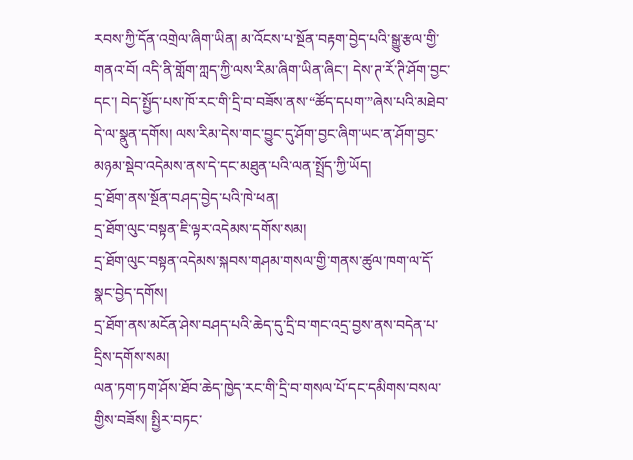རབས་ཀྱི་དོན་འགྲེལ་ཞིག་ཡིན། མ་འོངས་པ་སྔོན་བརྟག་བྱེད་པའི་སྒྱུ་རྩལ་གྱི་གནའ་བོ། འདི་ནི་གློག་ཀླད་ཀྱི་ལས་རིམ་ཞིག་ཡིན་ཞིང་། དེས་ཊ་རོ་ཊི་ཤོག་བྱང་དང་། བེད་སྤྱོད་པས་ཁོ་རང་གི་དྲི་བ་བཟོས་ནས་“ཚོད་དཔག་”ཞེས་པའི་མཐེབ་དེ་ལ་སྣུན་དགོས། ལས་རིམ་དེས་གང་བྱུང་དུ་ཤོག་བྱང་ཞིག་ཡང་ན་ཤོག་བྱང་མཉམ་སྡེབ་འདེམས་ནས་དེ་དང་མཐུན་པའི་ལན་སྤྲོད་ཀྱི་ཡོད།
དྲ་ཐོག་ནས་སྔོན་བཤད་བྱེད་པའི་ཁེ་ཕན།
དྲ་ཐོག་ལུང་བསྟན་ཇི་ལྟར་འདེམས་དགོས་སམ།
དྲ་ཐོག་ལུང་བསྟན་འདེམས་སྐབས་གཤམ་གསལ་གྱི་གནས་ཚུལ་ཁག་ལ་དོ་སྣང་བྱེད་དགོས།
དྲ་ཐོག་ནས་མངོན་ཤེས་བཤད་པའི་ཆེད་དུ་དྲི་བ་གང་འདྲ་བྱས་ནས་བདེན་པ་དྲིས་དགོས་སམ།
ལན་ཏག་ཏག་ཤོས་ཐོབ་ཆེད་ཁྱེད་རང་གི་དྲི་བ་གསལ་པོ་དང་དམིགས་བསལ་གྱིས་བཟོས། སྤྱིར་བཏང་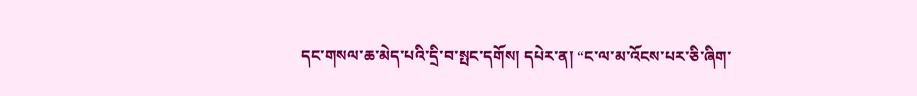དང་གསལ་ཆ་མེད་པའི་དྲི་བ་སྤང་དགོས། དཔེར་ན། “ང་ལ་མ་འོངས་པར་ཅི་ཞིག་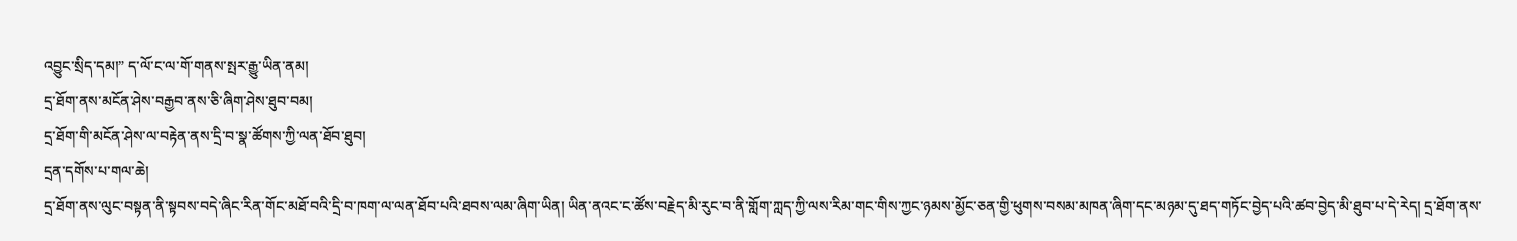འབྱུང་སྲིད་དམ།” ད་ལོ་ང་ལ་གོ་གནས་སྤར་རྒྱུ་ཡིན་ནམ།
དྲ་ཐོག་ནས་མངོན་ཤེས་བརྒྱབ་ནས་ཅི་ཞིག་ཤེས་ཐུབ་བམ།
དྲ་ཐོག་གི་མངོན་ཤེས་ལ་བརྟེན་ནས་དྲི་བ་སྣ་ཚོགས་ཀྱི་ལན་ཐོབ་ཐུབ།
དྲན་དགོས་པ་གལ་ཆེ།
དྲ་ཐོག་ནས་ལུང་བསྟན་ནི་སྟབས་བདེ་ཞིང་རིན་གོང་མཐོ་བའི་དྲི་བ་ཁག་ལ་ལན་ཐོབ་པའི་ཐབས་ལམ་ཞིག་ཡིན། ཡིན་ནའང་ང་ཚོས་བརྗེད་མི་རུང་བ་ནི་གློག་ཀླད་ཀྱི་ལས་རིམ་གང་གིས་ཀྱང་ཉམས་མྱོང་ཅན་གྱི་ཕུགས་བསམ་མཁན་ཞིག་དང་མཉམ་དུ་ཐད་གཏོང་བྱེད་པའི་ཚབ་བྱེད་མི་ཐུབ་པ་དེ་རེད། དྲ་ཐོག་ནས་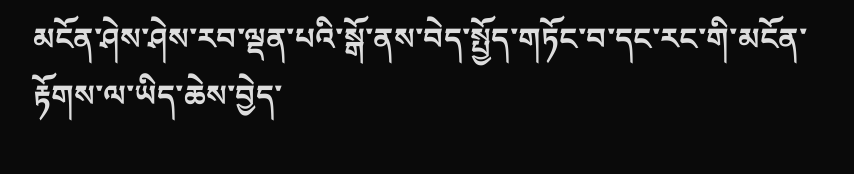མངོན་ཤེས་ཤེས་རབ་ལྡན་པའི་སྒོ་ནས་བེད་སྤྱོད་གཏོང་བ་དང་རང་གི་མངོན་རྟོགས་ལ་ཡིད་ཆེས་བྱེད་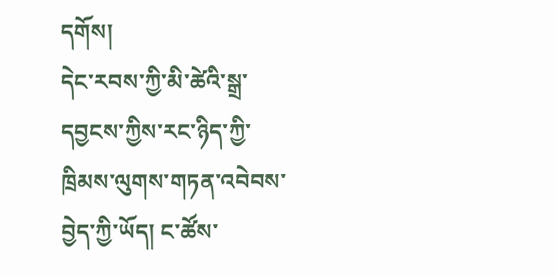དགོས།
དེང་རབས་ཀྱི་མི་ཚེའི་སྒྲ་དབྱངས་ཀྱིས་རང་ཉིད་ཀྱི་ཁྲིམས་ལུགས་གཏན་འབེབས་བྱེད་ཀྱི་ཡོད། ང་ཚོས་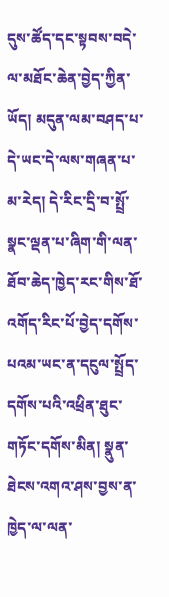དུས་ཚོད་དང་སྟབས་བདེ་ལ་མཐོང་ཆེན་བྱེད་ཀྱིན་ཡོད། མདུན་ལམ་བཤད་པ་དེ་ཡང་དེ་ལས་གཞན་པ་མ་རེད། དེ་རིང་དྲི་བ་སྤྲོ་སྣང་ལྡན་པ་ཞིག་གི་ལན་ཐོབ་ཆེད་ཁྱེད་རང་གིས་ཐོ་འགོད་རིང་པོ་བྱེད་དགོས་པའམ་ཡང་ན་དངུལ་སྤྲོད་དགོས་པའི་འཕྲིན་ཐུང་གཏོང་དགོས་མིན། སྣུན་ཐེངས་འགའ་ཤས་བྱས་ན་ཁྱེད་ལ་ལན་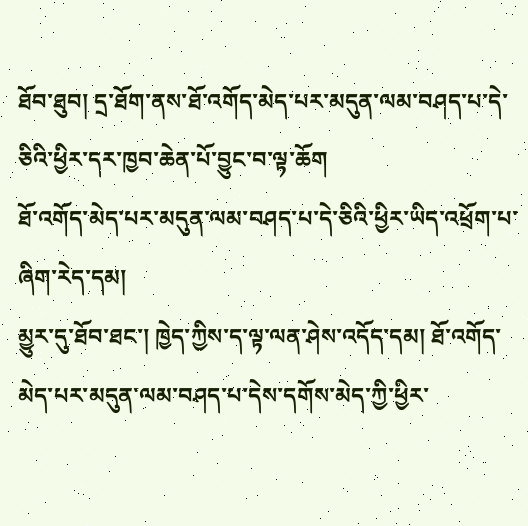ཐོབ་ཐུབ། དྲ་ཐོག་ནས་ཐོ་འགོད་མེད་པར་མདུན་ལམ་བཤད་པ་དེ་ཅིའི་ཕྱིར་དར་ཁྱབ་ཆེན་པོ་བྱུང་བ་ལྟ་ཆོག
ཐོ་འགོད་མེད་པར་མདུན་ལམ་བཤད་པ་དེ་ཅིའི་ཕྱིར་ཡིད་འཕྲོག་པ་ཞིག་རེད་དམ།
མྱུར་དུ་ཐོབ་ཐང་། ཁྱེད་ཀྱིས་ད་ལྟ་ལན་ཤེས་འདོད་དམ། ཐོ་འགོད་མེད་པར་མདུན་ལམ་བཤད་པ་དེས་དགོས་མེད་ཀྱི་ཕྱིར་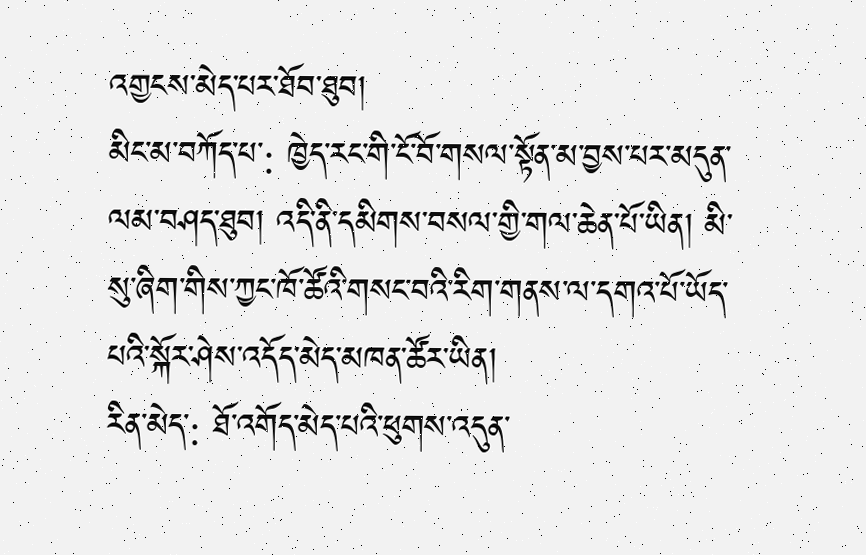འགྱངས་མེད་པར་ཐོབ་ཐུབ།
མིང་མ་བཀོད་པ་: ཁྱེད་རང་གི་ངོ་བོ་གསལ་སྟོན་མ་བྱས་པར་མདུན་ལམ་བཤད་ཐུབ། འདི་ནི་དམིགས་བསལ་གྱི་གལ་ཆེན་པོ་ཡིན། མི་སུ་ཞིག་གིས་ཀྱང་ཁོ་ཚོའི་གསང་བའི་རིག་གནས་ལ་དགའ་པོ་ཡོད་པའི་སྐོར་ཤེས་འདོད་མེད་མཁན་ཚོར་ཡིན།
རིན་མེད་: ཐོ་འགོད་མེད་པའི་ཕུགས་འདུན་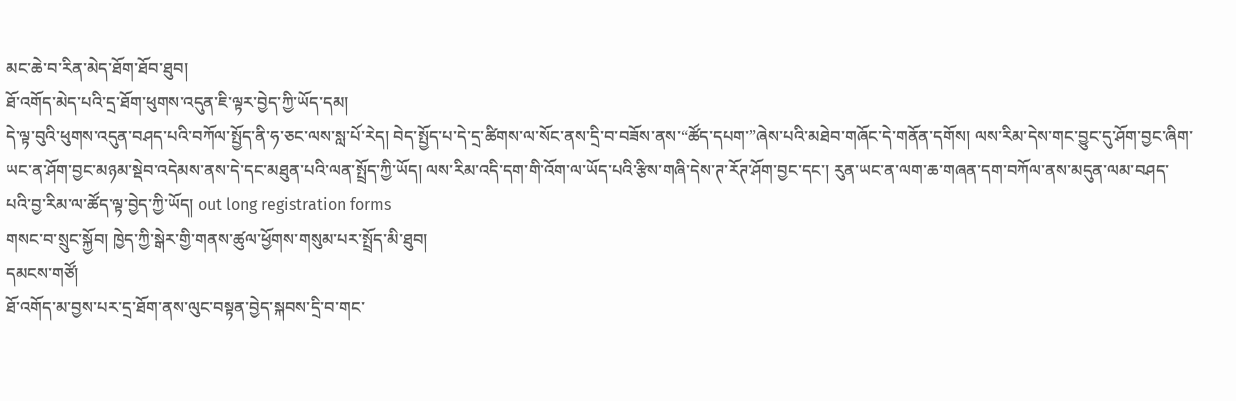མང་ཆེ་བ་རིན་མེད་ཐོག་ཐོབ་ཐུབ།
ཐོ་འགོད་མེད་པའི་དྲ་ཐོག་ཕུགས་འདུན་ཇི་ལྟར་བྱེད་ཀྱི་ཡོད་དམ།
དེ་ལྟ་བུའི་ཕུགས་འདུན་བཤད་པའི་བཀོལ་སྤྱོད་ནི་ཧ་ཅང་ལས་སླ་པོ་རེད། བེད་སྤྱོད་པ་དེ་དྲ་ཚིགས་ལ་སོང་ནས་དྲི་བ་བཟོས་ནས་“ཚོད་དཔག་”ཞེས་པའི་མཐེབ་གཞོང་དེ་གནོན་དགོས། ལས་རིམ་དེས་གང་བྱུང་དུ་ཤོག་བྱང་ཞིག་ཡང་ན་ཤོག་བྱང་མཉམ་སྡེབ་འདེམས་ནས་དེ་དང་མཐུན་པའི་ལན་སྤྲོད་ཀྱི་ཡོད། ལས་རིམ་འདི་དག་གི་འོག་ལ་ཡོད་པའི་རྩིས་གཞི་དེས་ཊ་རོཊ་ཤོག་བྱང་དང་། རུན་ཡང་ན་ལག་ཆ་གཞན་དག་བཀོལ་ནས་མདུན་ལམ་བཤད་པའི་བྱ་རིམ་ལ་ཚོད་ལྟ་བྱེད་ཀྱི་ཡོད། out long registration forms
གསང་བ་སྲུང་སྐྱོབ། ཁྱེད་ཀྱི་སྒེར་གྱི་གནས་ཚུལ་ཕྱོགས་གསུམ་པར་སྤྲོད་མི་ཐུབ།
དམངས་གཙོ།
ཐོ་འགོད་མ་བྱས་པར་དྲ་ཐོག་ནས་ལུང་བསྟན་བྱེད་སྐབས་དྲི་བ་གང་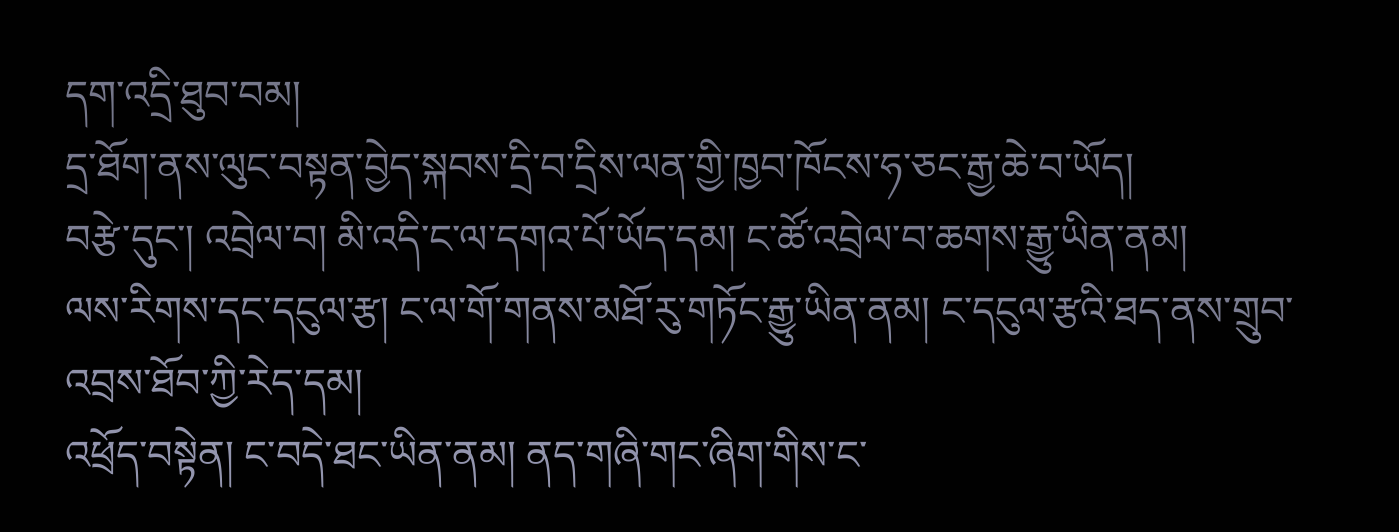དག་འདྲི་ཐུབ་བམ།
དྲ་ཐོག་ནས་ལུང་བསྟན་བྱེད་སྐབས་དྲི་བ་དྲིས་ལན་གྱི་ཁྱབ་ཁོངས་ཧ་ཅང་རྒྱ་ཆེ་བ་ཡོད།
བརྩེ་དུང་། འབྲེལ་བ། མི་འདི་ང་ལ་དགའ་པོ་ཡོད་དམ། ང་ཚོ་འབྲེལ་བ་ཆགས་རྒྱུ་ཡིན་ནམ།
ལས་རིགས་དང་དངུལ་རྩ། ང་ལ་གོ་གནས་མཐོ་རུ་གཏོང་རྒྱུ་ཡིན་ནམ། ང་དངུལ་རྩའི་ཐད་ནས་གྲུབ་འབྲས་ཐོབ་ཀྱི་རེད་དམ།
འཕྲོད་བསྟེན། ང་བདེ་ཐང་ཡིན་ནམ། ནད་གཞི་གང་ཞིག་གིས་ང་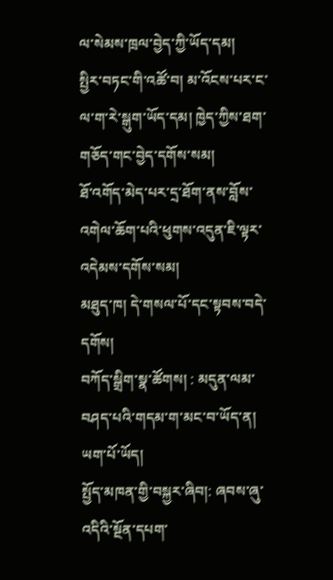ལ་སེམས་ཁྲལ་བྱེད་ཀྱི་ཡོད་དམ།
སྤྱིར་བཏང་གི་འཚོ་བ། མ་འོངས་པར་ང་ལ་ག་རེ་སྒུག་ཡོད་དམ། ཁྱེད་ཀྱིས་ཐག་གཅོད་གང་བྱེད་དགོས་སམ།
ཐོ་འགོད་མེད་པར་དྲ་ཐོག་ནས་བློས་འགེལ་ཆོག་པའི་ཕུགས་འདུན་ཇི་ལྟར་འདེམས་དགོས་སམ།
མཐུད་ཁ། དེ་གསལ་པོ་དང་སྟབས་བདེ་དགོས།
བཀོད་སྒྲིག་སྣ་ཚོགས། : མདུན་ལམ་བཤད་པའི་གདམ་ག་མང་བ་ཡོད་ན། ཡག་པོ་ཡོད།
སྤྱོད་མཁན་གྱི་བསྐྱར་ཞིབ།: ཞབས་ཞུ་འདིའི་སྔོན་དཔག་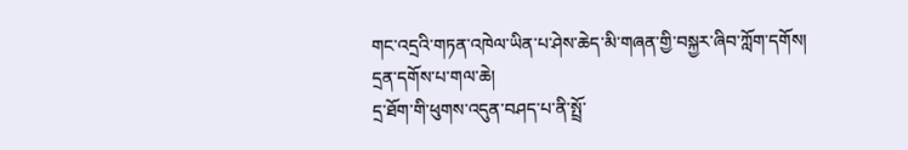གང་འདྲའི་གཏན་འཁེལ་ཡིན་པ་ཤེས་ཆེད་མི་གཞན་གྱི་བསྐྱར་ཞིབ་ཀློག་དགོས།
དྲན་དགོས་པ་གལ་ཆེ།
དྲ་ཐོག་གི་ཕུགས་འདུན་བཤད་པ་ནི་སྤྲོ་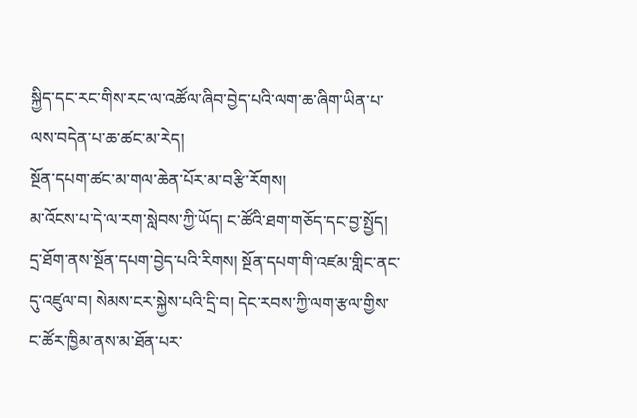སྐྱིད་དང་རང་གིས་རང་ལ་འཚོལ་ཞིབ་བྱེད་པའི་ལག་ཆ་ཞིག་ཡིན་པ་ལས་བདེན་པ་ཆ་ཚང་མ་རེད།
སྔོན་དཔག་ཚང་མ་གལ་ཆེན་པོར་མ་བརྩི་རོགས།
མ་འོངས་པ་དེ་ལ་རག་སླེབས་ཀྱི་ཡོད། ང་ཚོའི་ཐག་གཅོད་དང་བྱ་སྤྱོད།
དྲ་ཐོག་ནས་སྔོན་དཔག་བྱེད་པའི་རིགས། སྔོན་དཔག་གི་འཛམ་གླིང་ནང་དུ་འཛུལ་བ། སེམས་ངར་སྐྱེས་པའི་དྲི་བ། དེང་རབས་ཀྱི་ལག་རྩལ་གྱིས་ང་ཚོར་ཁྱིམ་ནས་མ་ཐོན་པར་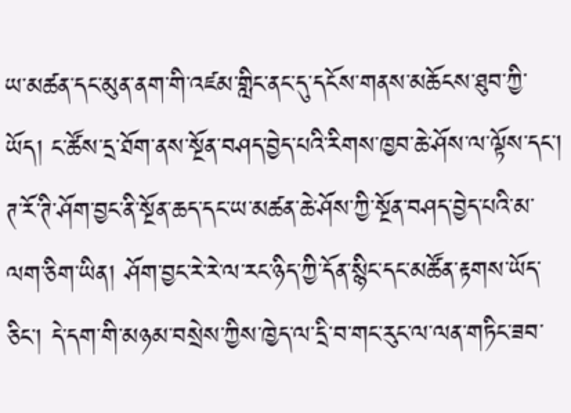ཡ་མཚན་དང་མུན་ནག་གི་འཛམ་གླིང་ནང་དུ་དངོས་གནས་མཆོངས་ཐུབ་ཀྱི་ཡོད། ང་ཚོས་དྲ་ཐོག་ནས་སྔོན་བཤད་བྱེད་པའི་རིགས་ཁྱབ་ཆེ་ཤོས་ལ་ལྟོས་དང་།
ཊ་རོ་ཊི་ཤོག་བྱང་ནི་སྔོན་ཆད་དང་ཡ་མཚན་ཆེ་ཤོས་ཀྱི་སྔོན་བཤད་བྱེད་པའི་མ་ལག་ཅིག་ཡིན། ཤོག་བྱང་རེ་རེ་ལ་རང་ཉིད་ཀྱི་དོན་སྙིང་དང་མཚོན་རྟགས་ཡོད་ཅིང་། དེ་དག་གི་མཉམ་བསྲེས་ཀྱིས་ཁྱེད་ལ་དྲི་བ་གང་རུང་ལ་ལན་གཏིང་ཟབ་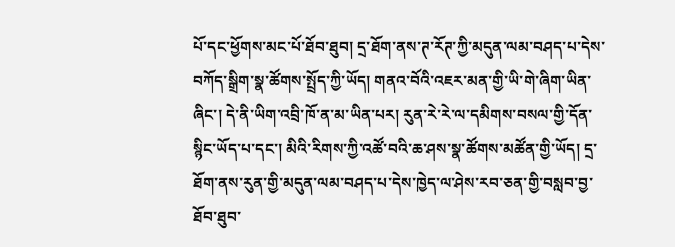པོ་དང་ཕྱོགས་མང་པོ་ཐོབ་ཐུབ། དྲ་ཐོག་ནས་ཊ་རོཊ་ཀྱི་མདུན་ལམ་བཤད་པ་དེས་བཀོད་སྒྲིག་སྣ་ཚོགས་སྤྲོད་ཀྱི་ཡོད། གནའ་བོའི་འཇར་མན་གྱི་ཡི་གེ་ཞིག་ཡིན་ཞིང་། དེ་ནི་ཡིག་འབྲི་ཁོ་ན་མ་ཡིན་པར། རུན་རེ་རེ་ལ་དམིགས་བསལ་གྱི་དོན་སྙིང་ཡོད་པ་དང་། མིའི་རིགས་ཀྱི་འཚོ་བའི་ཆ་ཤས་སྣ་ཚོགས་མཚོན་གྱི་ཡོད། དྲ་ཐོག་ནས་རུན་གྱི་མདུན་ལམ་བཤད་པ་དེས་ཁྱེད་ལ་ཤེས་རབ་ཅན་གྱི་བསླབ་བྱ་ཐོབ་ཐུབ་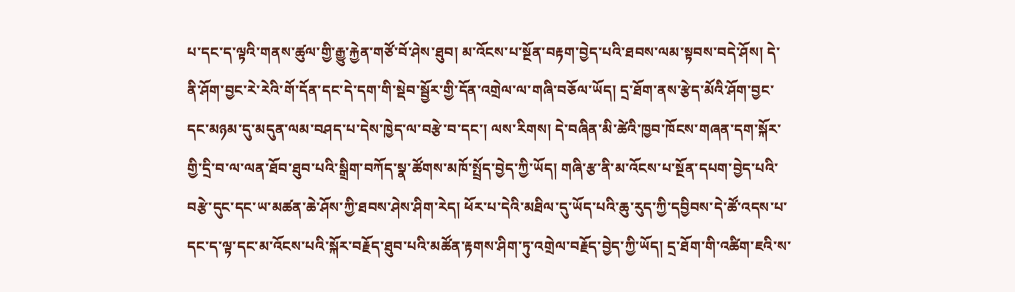པ་དང་ད་ལྟའི་གནས་ཚུལ་གྱི་རྒྱུ་རྐྱེན་གཙོ་བོ་ཤེས་ཐུབ། མ་འོངས་པ་སྔོན་བརྟག་བྱེད་པའི་ཐབས་ལམ་སྟབས་བདེ་ཤོས། དེ་ནི་ཤོག་བྱང་རེ་རེའི་གོ་དོན་དང་དེ་དག་གི་སྡེབ་སྦྱོར་གྱི་དོན་འགྲེལ་ལ་གཞི་བཅོལ་ཡོད། དྲ་ཐོག་ནས་རྩེད་མོའི་ཤོག་བྱང་དང་མཉམ་དུ་མདུན་ལམ་བཤད་པ་དེས་ཁྱེད་ལ་བརྩེ་བ་དང་། ལས་རིགས། དེ་བཞིན་མི་ཚེའི་ཁྱབ་ཁོངས་གཞན་དག་སྐོར་གྱི་དྲི་བ་ལ་ལན་ཐོབ་ཐུབ་པའི་སྒྲིག་བཀོད་སྣ་ཚོགས་མཁོ་སྤྲོད་བྱེད་ཀྱི་ཡོད། གཞི་རྩ་ནི་མ་འོངས་པ་སྔོན་དཔག་བྱེད་པའི་བརྩེ་དུང་དང་ཡ་མཚན་ཆེ་ཤོས་ཀྱི་ཐབས་ཤེས་ཤིག་རེད། ཕོར་པ་དེའི་མཐིལ་དུ་ཡོད་པའི་ཆུ་རུད་ཀྱི་དབྱིབས་དེ་ཚོ་འདས་པ་དང་ད་ལྟ་དང་མ་འོངས་པའི་སྐོར་བརྗོད་ཐུབ་པའི་མཚོན་རྟགས་ཤིག་ཏུ་འགྲེལ་བརྗོད་བྱེད་ཀྱི་ཡོད། དྲ་ཐོག་གི་འཚིག་ཇའི་ས་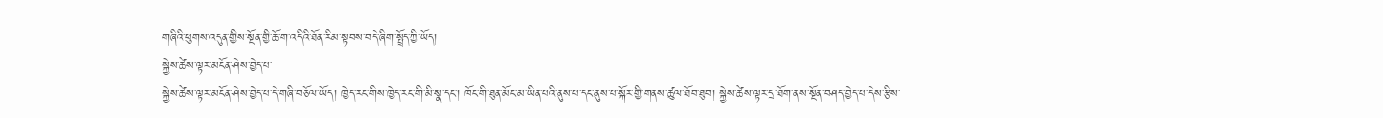གཞིའི་ཕུགས་འདུན་གྱིས་སྔོན་གྱི་ཆོ་ག་འདིའི་ཐོན་རིམ་སྟབས་བདེ་ཞིག་སྤྲོད་ཀྱི་ཡོད།
སྐྱེས་ཚེས་ལྟར་མངོན་ཤེས་བྱེད་པ་
སྐྱེས་ཚེས་ལྟར་མངོན་ཤེས་བྱེད་པ་དེ་གཞི་བཅོལ་ཡོད། ཁྱེད་རང་གིས་ཁྱེད་རང་གི་མི་སྣ་དང་། ཁོང་གི་ཐུན་མོང་མ་ཡིན་པའི་ནུས་པ་དང་ནུས་པ་སྐོར་གྱི་གནས་ཚུལ་ཐོབ་ཐུབ། སྐྱེས་ཚེས་ལྟར་དྲ་ཐོག་ནས་སྔོན་བཤད་བྱེད་པ་དེས་རྩིས་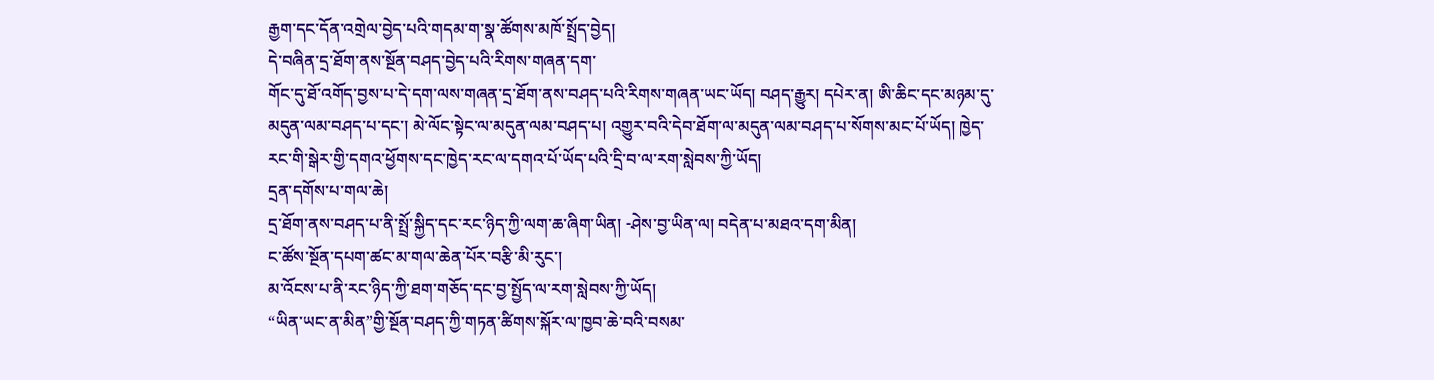རྒྱག་དང་དོན་འགྲེལ་བྱེད་པའི་གདམ་ག་སྣ་ཚོགས་མཁོ་སྤྲོད་བྱེད།
དེ་བཞིན་དྲ་ཐོག་ནས་སྔོན་བཤད་བྱེད་པའི་རིགས་གཞན་དག་
གོང་དུ་ཐོ་འགོད་བྱས་པ་དེ་དག་ལས་གཞན་དྲ་ཐོག་ནས་བཤད་པའི་རིགས་གཞན་ཡང་ཡོད། བཤད་རྒྱུར། དཔེར་ན། ཨི་ཆིང་དང་མཉམ་དུ་མདུན་ལམ་བཤད་པ་དང་། མེ་ལོང་སྟེང་ལ་མདུན་ལམ་བཤད་པ། འགྱུར་བའི་དེབ་ཐོག་ལ་མདུན་ལམ་བཤད་པ་སོགས་མང་པོ་ཡོད། ཁྱེད་རང་གི་སྒེར་གྱི་དགའ་ཕྱོགས་དང་ཁྱེད་རང་ལ་དགའ་པོ་ཡོད་པའི་དྲི་བ་ལ་རག་སླེབས་ཀྱི་ཡོད།
དྲན་དགོས་པ་གལ་ཆེ།
དྲ་ཐོག་ནས་བཤད་པ་ནི་སྤྲོ་སྐྱིད་དང་རང་ཉིད་ཀྱི་ལག་ཆ་ཞིག་ཡིན། -ཤེས་བྱ་ཡིན་ལ། བདེན་པ་མཐའ་དག་མིན།
ང་ཚོས་སྔོན་དཔག་ཚང་མ་གལ་ཆེན་པོར་བརྩི་མི་རུང་།
མ་འོངས་པ་ནི་རང་ཉིད་ཀྱི་ཐག་གཅོད་དང་བྱ་སྤྱོད་ལ་རག་སླེབས་ཀྱི་ཡོད།
“ཡིན་ཡང་ན་མིན”གྱི་སྔོན་བཤད་ཀྱི་གཏན་ཚིགས་སྐོར་ལ་ཁྱབ་ཆེ་བའི་བསམ་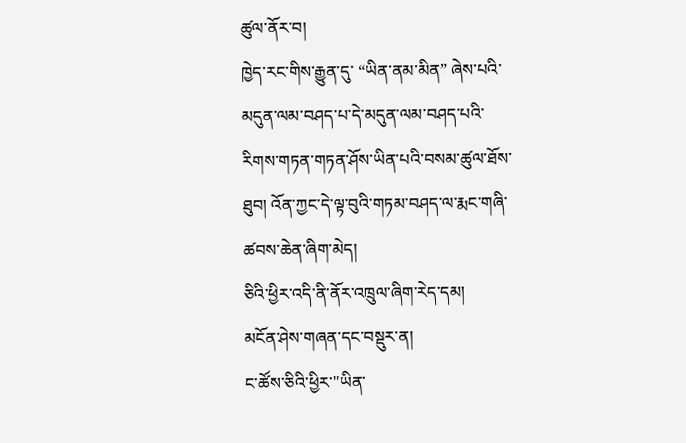ཚུལ་ནོར་བ།
ཁྱེད་རང་གིས་རྒྱུན་དུ་ “ཡིན་ནམ་མིན” ཞེས་པའི་མདུན་ལམ་བཤད་པ་དེ་མདུན་ལམ་བཤད་པའི་རིགས་གཏན་གཏན་ཤོས་ཡིན་པའི་བསམ་ཚུལ་ཐོས་ཐུབ། འོན་ཀྱང་དེ་ལྟ་བུའི་གཏམ་བཤད་ལ་རྨང་གཞི་ཚབས་ཆེན་ཞིག་མེད།
ཅིའི་ཕྱིར་འདི་ནི་ནོར་འཁྲུལ་ཞིག་རེད་དམ།
མངོན་ཤེས་གཞན་དང་བསྡུར་ན།
ང་ཚོས་ཅིའི་ཕྱིར་"ཡིན་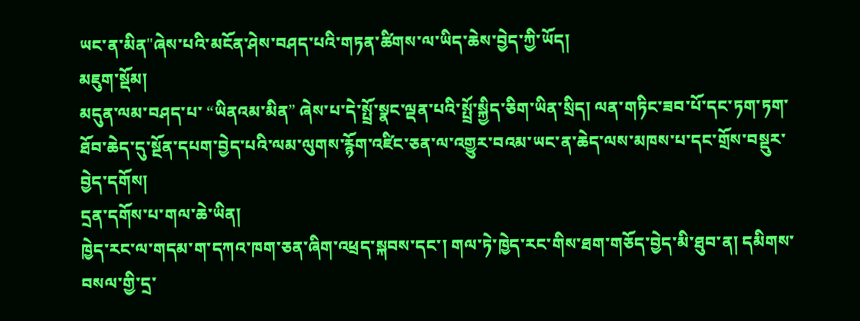ཡང་ན་མིན"ཞེས་པའི་མངོན་ཤེས་བཤད་པའི་གཏན་ཚིགས་ལ་ཡིད་ཆེས་བྱེད་ཀྱི་ཡོད།
མཇུག་སྡོམ།
མདུན་ལམ་བཤད་པ་ “ཡིནའམ་མིན” ཞེས་པ་དེ་སྤྲོ་སྣང་ལྡན་པའི་སྤྲོ་སྐྱིད་ཅིག་ཡིན་སྲིད། ལན་གཏིང་ཟབ་པོ་དང་ཏག་ཏག་ཐོབ་ཆེད་དུ་སྔོན་དཔག་བྱེད་པའི་ལམ་ལུགས་རྙོག་འཛིང་ཅན་ལ་འགྱུར་བའམ་ཡང་ན་ཆེད་ལས་མཁས་པ་དང་གྲོས་བསྡུར་བྱེད་དགོས།
དྲན་དགོས་པ་གལ་ཆེ་ཡིན།
ཁྱེད་རང་ལ་གདམ་ག་དཀའ་ཁག་ཅན་ཞིག་འཕྲད་སྐབས་དང་། གལ་ཏེ་ཁྱེད་རང་གིས་ཐག་གཅོད་བྱེད་མི་ཐུབ་ན། དམིགས་བསལ་གྱི་དྲ་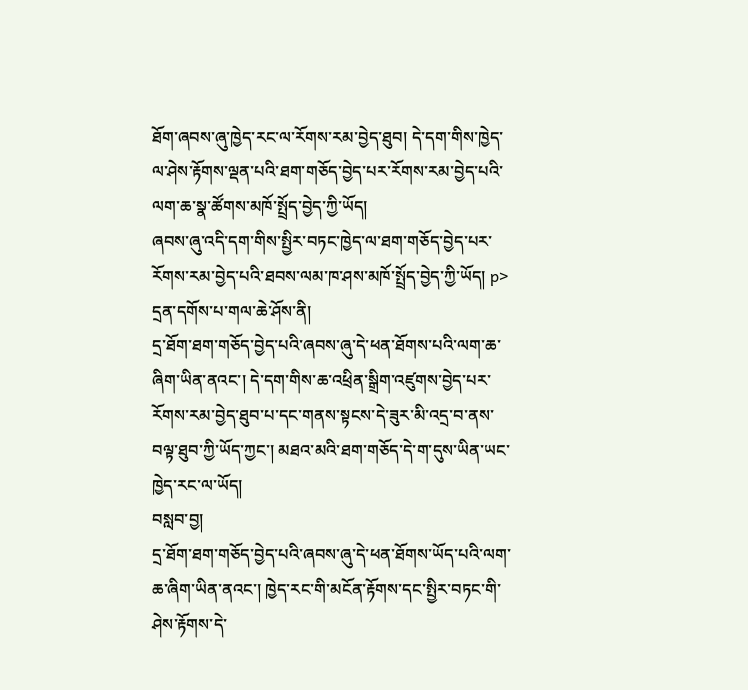ཐོག་ཞབས་ཞུ་ཁྱེད་རང་ལ་རོགས་རམ་བྱེད་ཐུབ། དེ་དག་གིས་ཁྱེད་ལ་ཤེས་རྟོགས་ལྡན་པའི་ཐག་གཅོད་བྱེད་པར་རོགས་རམ་བྱེད་པའི་ལག་ཆ་སྣ་ཚོགས་མཁོ་སྤྲོད་བྱེད་ཀྱི་ཡོད།
ཞབས་ཞུ་འདི་དག་གིས་སྤྱིར་བཏང་ཁྱེད་ལ་ཐག་གཅོད་བྱེད་པར་རོགས་རམ་བྱེད་པའི་ཐབས་ལམ་ཁ་ཤས་མཁོ་སྤྲོད་བྱེད་ཀྱི་ཡོད། p>
དྲན་དགོས་པ་གལ་ཆེ་ཤོས་ནི།
དྲ་ཐོག་ཐག་གཅོད་བྱེད་པའི་ཞབས་ཞུ་དེ་ཕན་ཐོགས་པའི་ལག་ཆ་ཞིག་ཡིན་ནའང་། དེ་དག་གིས་ཆ་འཕྲིན་སྒྲིག་འཛུགས་བྱེད་པར་རོགས་རམ་བྱེད་ཐུབ་པ་དང་གནས་སྟངས་དེ་ཟུར་མི་འདྲ་བ་ནས་བལྟ་ཐུབ་ཀྱི་ཡོད་ཀྱང་། མཐའ་མའི་ཐག་གཅོད་དེ་ག་དུས་ཡིན་ཡང་ཁྱེད་རང་ལ་ཡོད།
བསླབ་བྱ།
དྲ་ཐོག་ཐག་གཅོད་བྱེད་པའི་ཞབས་ཞུ་དེ་ཕན་ཐོགས་ཡོད་པའི་ལག་ཆ་ཞིག་ཡིན་ནའང་། ཁྱེད་རང་གི་མངོན་རྟོགས་དང་སྤྱིར་བཏང་གི་ཤེས་རྟོགས་དེ་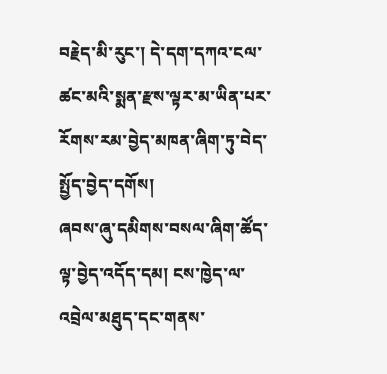བརྗེད་མི་རུང་། དེ་དག་དཀའ་ངལ་ཚང་མའི་སྨན་རྫས་ལྟར་མ་ཡིན་པར་རོགས་རམ་བྱེད་མཁན་ཞིག་ཏུ་བེད་སྤྱོད་བྱེད་དགོས།
ཞབས་ཞུ་དམིགས་བསལ་ཞིག་ཚོད་ལྟ་བྱེད་འདོད་དམ། ངས་ཁྱེད་ལ་འབྲེལ་མཐུད་དང་གནས་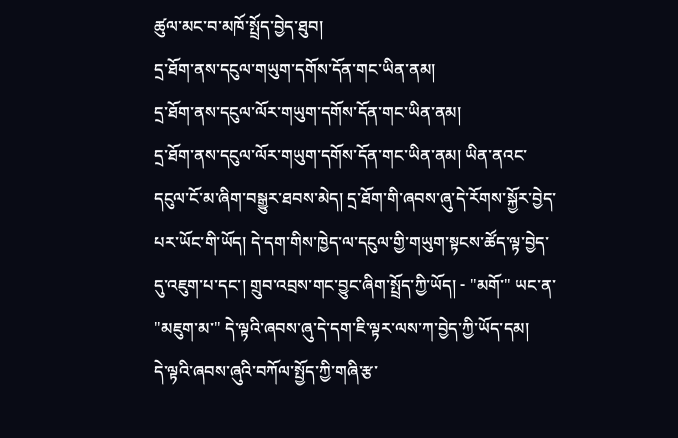ཚུལ་མང་བ་མཁོ་སྤྲོད་བྱེད་ཐུབ།
དྲ་ཐོག་ནས་དངུལ་གཡུག་དགོས་དོན་གང་ཡིན་ནམ།
དྲ་ཐོག་ནས་དངུལ་ལོར་གཡུག་དགོས་དོན་གང་ཡིན་ནམ།
དྲ་ཐོག་ནས་དངུལ་ལོར་གཡུག་དགོས་དོན་གང་ཡིན་ནམ། ཡིན་ནའང་དངུལ་ངོ་མ་ཞིག་བསྒྱུར་ཐབས་མེད། དྲ་ཐོག་གི་ཞབས་ཞུ་དེ་རོགས་སྐྱོར་བྱེད་པར་ཡོང་གི་ཡོད། དེ་དག་གིས་ཁྱེད་ལ་དངུལ་གྱི་གཡུག་སྟངས་ཚོད་ལྟ་བྱེད་དུ་འཇུག་པ་དང་། གྲུབ་འབྲས་གང་བྱུང་ཞིག་སྤྲོད་ཀྱི་ཡོད། - "མགོ་" ཡང་ན་ "མཇུག་མ་" དེ་ལྟའི་ཞབས་ཞུ་དེ་དག་ཇི་ལྟར་ལས་ཀ་བྱེད་ཀྱི་ཡོད་དམ།
དེ་ལྟའི་ཞབས་ཞུའི་བཀོལ་སྤྱོད་ཀྱི་གཞི་རྩ་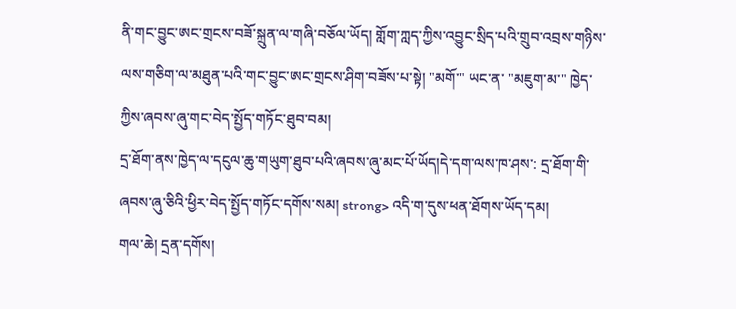ནི་གང་བྱུང་ཨང་གྲངས་བཟོ་སྐྲུན་ལ་གཞི་བཅོལ་ཡོད། གློག་ཀླད་ཀྱིས་འབྱུང་སྲིད་པའི་གྲུབ་འབྲས་གཉིས་ལས་གཅིག་ལ་མཐུན་པའི་གང་བྱུང་ཨང་གྲངས་ཤིག་བཟོས་པ་སྟེ། "མགོ་" ཡང་ན་ "མཇུག་མ་" ཁྱེད་ཀྱིས་ཞབས་ཞུ་གང་བེད་སྤྱོད་གཏོང་ཐུབ་བམ།
དྲ་ཐོག་ནས་ཁྱེད་ལ་དངུལ་ཆུ་གཡུག་ཐུབ་པའི་ཞབས་ཞུ་མང་པོ་ཡོད།དེ་དག་ལས་ཁ་ཤས་: དྲ་ཐོག་གི་ཞབས་ཞུ་ཅིའི་ཕྱིར་བེད་སྤྱོད་གཏོང་དགོས་སམ། strong> འདི་ག་དུས་ཕན་ཐོགས་ཡོད་དམ།
གལ་ཆེ། དྲན་དགོས།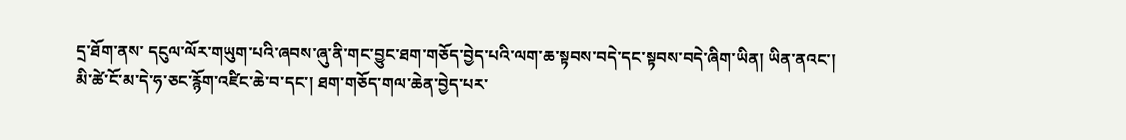དྲ་ཐོག་ནས་ དངུལ་ལོར་གཡུག་པའི་ཞབས་ཞུ་ནི་གང་བྱུང་ཐག་གཅོད་བྱེད་པའི་ལག་ཆ་སྟབས་བདེ་དང་སྟབས་བདེ་ཞིག་ཡིན། ཡིན་ནའང་། མི་ཚེ་ངོ་མ་དེ་ཧ་ཅང་རྙོག་འཛིང་ཆེ་བ་དང་། ཐག་གཅོད་གལ་ཆེན་བྱེད་པར་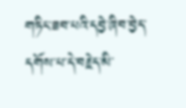གཏིང་ཟབ་པའི་དབྱེ་ཞིབ་བྱེད་དགོས་པ་དེ་བརྗེད་མི་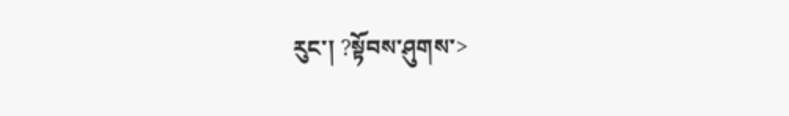རུང་། ?སྟོབས་ཤུགས་>